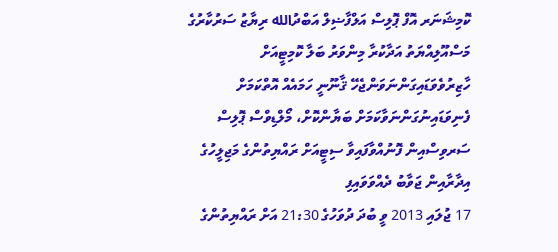ކޮމިޝަނަރ އޮފް ޕޮލިސް އަލްފާޟިލް އަބްދުالله ރިޔާޒު ސަރުކާރުގެ މަސްއޫލިއްޔަތު އަދާކުރާ މިންވަރު ބަލާ ކޮމިޓީއަށް ހާޒިރުވެވަޑައިގަންނަވަންޖެހޭ ޤާނޫނީ ހަމައެއް އޮތްކަމަށް ފެނިވަޑައިނުގަންނަވާކަމަށް ބަޔާންކޮށް، މޯލްޑިވްސް ޕޮލިސް ސަރވިސްއިން ފޮނުއްވާފައިވާ ސިޓީއަށް ރައްޔިތުންގެ މަޖިލީހުގެ އިދާރާއިން ޖަވާބު ދެއްވަވައިފި
17 ޖުލައި 2013 ވީ ބުދަ ދުވަހުގެ 21:30 އަށް ރައްޔިތުންގެ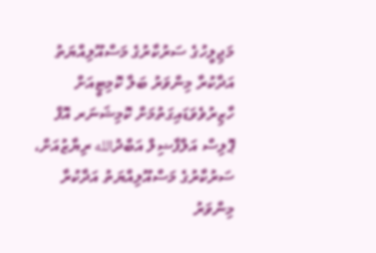މަޖިލީހުގެ ސަރުކާރުގެ މަސްއޫލިއްޔަތު އަދާކުރާ މިންވަރު ބަލާ ކޮމިޓީއަށް ހާޒިރުވެވަޑައިގަތުމަށް ކޮމިޝަނަރ އޮފް ޕޮލިސް އަލްފާޟިލް އަބްދުالله ރިޔާޒުއަށް، ސަރުކާރުގެ މަސްއޫލިއްޔަތު އަދާކުރާ މިންވަރު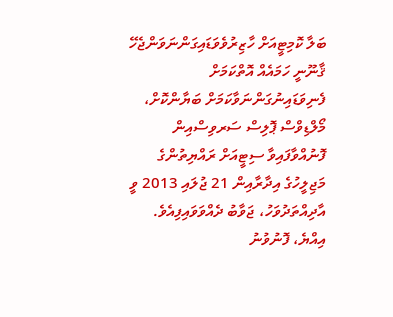ބަލާ ކޮމިޓީއަށް ހާޒިރުވެވަޑައިގަންނަވަންޖެހޭ ޤާނޫނީ ހަމައެއް އޮތްކަމަށް ފެނިވަޑައިނުގަންނަވާކަމަށް ބަޔާންކޮށް، މޯލްޑިވްސް ޕޮލިސް ސަރވިސްއިން ފޮނުއްވާފައިވާ ސިޓީއަށް ރައްޔިތުންގެ މަޖިލީހުގެ އިދާރާއިން 21 ޖުލައި 2013 ވީ އާދިއްތަދުވަހު، ޖަވާބު ދެއްވަވައިފިއެވެ.
އިއްޔެ، ފޮނުވުނު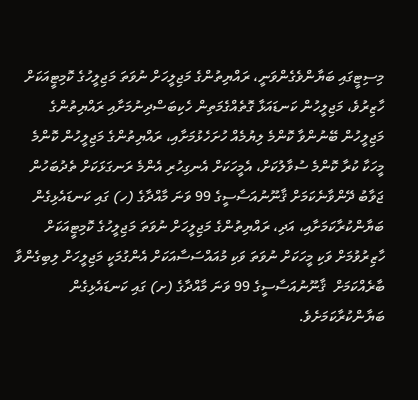މިސިޓީގައި ބަޔާންވެގެންވަނީ، ރައްޔިތުންގެ މަޖިލީހަށް ނުވަތަ މަޖިލީހުގެ ކޮމިޓީއަކަށް ހާޒިރުވެ، މަޖިލީހުން ކަނޑައަޅާ ގޮތެއްގެމަތިން ހެކިބަސްދިނުމަށާއި ރައްޔިތުންގެ މަޖިލީހުން ބޭނުންވާ ކޮންމެ ލިޔުމެއް ހުށަހެޅުމަށާއި، ރައްޔިތުންގެ މަޖިލީހުން ކޮންމެ މީހަކާ ކުރާ ކޮންމެ ސުވާލުކަށް، އެމީހަކަށް އެނގިހުރި އެންމެ ރަނގަޅަކަށް ތެދުބަހުން ޖަވާބު ދޭންވާނެކަމަށް ޤާނޫނުއަސާސީގެ 99 ވަނަ މާއްދާގެ (ހ) ގައި ކަނޑައެޅިގެން ބަޔާންކުރާކަމަށާއި، އަދި، ރައްޔިތުންގެ މަޖިލީހަށް ނުވަތަ މަޖިލީހުގެ ކޮމިޓީއަކަށް ހާޒިރުވުމަށް ވަކި މީހަކަށް ނުވަތަ ވަކި މުއައްސަސާއަކަށް އެންގުމަކީ މަޖިލީހަށް ލިބިގެންވާ ބާރެއްކަމަށް  ޤާނޫނުއަސާސީގެ 99 ވަނަ މާއްދާގެ (ށ) ގައި ކަނޑައެޅިގެން ބަޔާންކުރާކަމަށެވެ.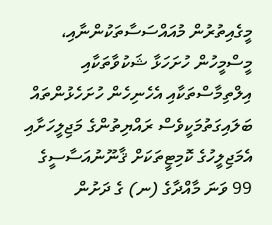މީގެއިތުރުން މުއައްސަސާތަކުންނާއި، މީސްމީހުން ހުށަހަޅާ ޝަކުވާތަކާއި އިލްތިމާސްތަކާއި އެހެނިހެން ހުށަހެޅުންތައް ބަލައިގަތުމަކީވެސް ރައްޔިތުންގެ މަޖިލީހަށާއި އެމަޖިލީހުގެ ކޮމިޓީތަކަށް ޤާނޫނުއަސާސީގެ 99 ވަނަ މާއްދާގެ (ނ) ގެ ދަށުން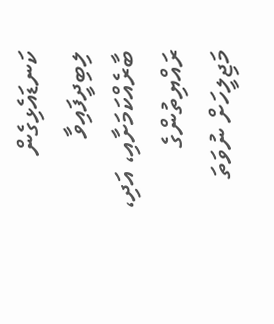ކަނޑައެޅިގެން ލިބިދީފައިވާ ބާރެއްކަމަށާއި، އަދި، ރައްޔިތުންގެ މަޖިލީހަށް ނުވަތަ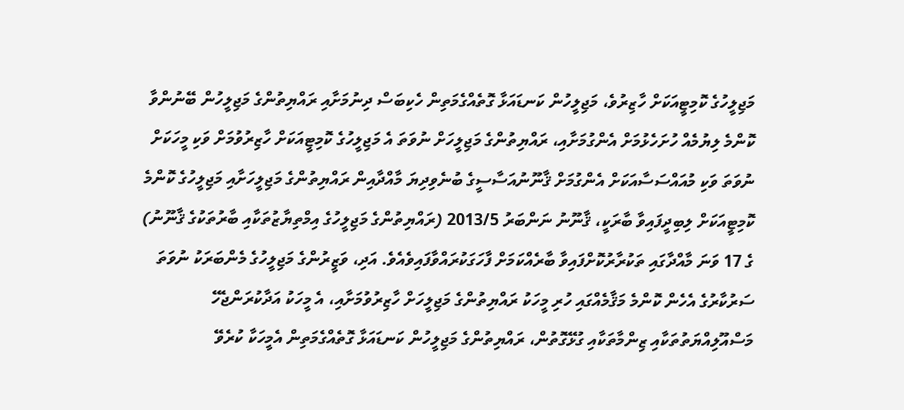މަޖިލީހުގެ ކޮމިޓީއަކަށް ހާޒިރުވެ، މަޖިލީހުން ކަނޑައަޅާ ގޮތެއްގެމަތިން ހެކިބަސް ދިނުމަށާއި ރައްޔިތުންގެ މަޖިލީހުން ބޭނުންވާ ކޮންމެ ލިޔުމެއް ހުށަހެޅުމަށް އެންގުމަށާއި، ރައްޔިތުންގެ މަޖިލީހަށް ނުވަތަ އެ މަޖިލީހުގެ ކޮމިޓީއަކަށް ހާޒިރުވުމަށް ވަކި މީހަކަށް ނުވަތަ ވަކި މުއައްސަސާއަކަށް އެންގުމަށް ޤާނޫނުއަސާސީގެ ބުނެވިދިޔަ މާއްދާއިން ރައްޔިތުންގެ މަޖިލީހަށާއި މަޖިލީހުގެ ކޮންމެ ކޮމިޓީއަކަށް ލިބިދީފައިވާ ބާރަކީ، ޤާނޫނު ނަންބަރު 2013/5 (ރައްޔިތުންގެ މަޖިލީހުގެ އިމްތިޔާޒުތަކާއި ބާރުތަކުގެ ޤާނޫނު) ގެ 17 ވަނަ މާއްދާގައި ތަކުރާރުކޮށްފައިވާ ބާރެއްކަމަށް ފާހަގަކުރައްވާފައިވެއެވެ. އަދި، ވަޒީރުންގެ މަޖިލީހުގެ މެންބަރަކު ނުވަތަ ސަރުކާރުގެ އެހެން ކޮންމެ މަޤާމެއްގައި ހުރި މީހަކު ރައްޔިތުންގެ މަޖިލީހަށް ހާޒިރުވުމަށާއި، އެ މީހަކު އަދާކުރަންޖެހޭ މަސްއޫލިއްޔަތުތަކާއި ޒިންމާތަކާއި ގުޅޭގޮތުން، ރައްޔިތުންގެ މަޖިލީހުން ކަނޑައަޅާ ގޮތެއްގެމަތިން އެމީހަކާ ކުރެވޭ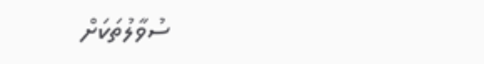ސުވާލުތަކަށް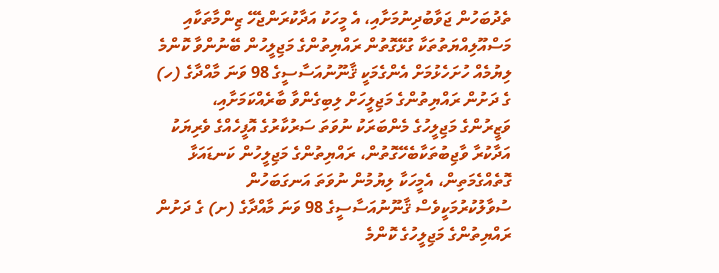ތެދުބަހުން ޖަވާބުދިނުމަށާއި، އެ މީހަކު އަދާކުރަންޖެހޭ ޒިންމާތަކާއި މަސްއޫލިއްޔަތުތަކާ ގުޅޭގޮތުން ރައްޔިތުންގެ މަޖިލީހުން ބޭނުންވާ ކޮންމެ ލިޔުމެއް ހުށަހެޅުމަށް އެންގެމަކީ ޤާނޫނުއަސާސީގެ 98 ވަނަ މާއްދާގެ (ހ) ގެ ދަށުން ރައްޔިތުންގެ މަޖިލީހަށް ލިބިގެންވާ ބާރެއްކަމަށާއި،  ވަޒީރުންގެ މަޖިލީހުގެ މެންބަރަކު ނުވަތަ ސަރުކާރުގެ އޮފީހެއްގެ ވެރިޔަކު އަދާކުރާ ވާޖިބުތަކާބެހޭގޮތުން، ރައްޔިތުންގެ މަޖިލީހުން ކަނޑައަޅާ ގޮތެއްގެމަތިން، އެމީހަކާ ލިޔުމުން ނުވަތަ އަނގަބަހުން ސުވާލުކުރުމަކީވެސް ޤާނޫނުއަސާސީގެ 98 ވަނަ މާއްދާގެ (ށ) ގެ ދަށުން ރައްޔިތުންގެ މަޖިލީހުގެ ކޮންމެ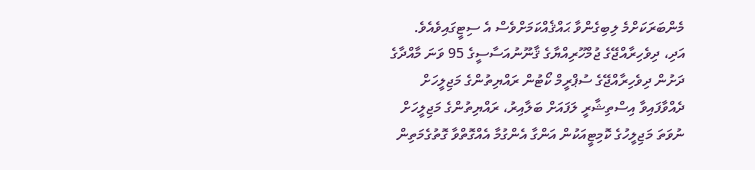މެންބަރަކަށްމެ ލިބިގެންވާ ޙައްޤެއްކަމަށްވެސް އެ ސިޓީގައިވެއެވެ.
އަދި، ދިވެހިރާއްޖޭގެ ޖުމްހޫރިއްޔާގެ ޤާނޫނުއަސާސީގެ 95 ވަނަ މާއްދާގެ ދަށުން ދިވެހިރާއްޖޭގެ ސުޕްރީމް ކޯޓުން ރައްޔިތުންގެ މަޖިލީހަށް ދެއްވާފައިވާ އިސްތިޝާރީ ލަފައަށް ބަލާއިރު، ރައްޔިތުންގެ މަޖިލީހަށް ނުވަތަ މަޖިލީހުގެ ކޮމިޓީއަކުން އަންގާ އެންގުމާ އެއްގޮތްވާ ގޮތުގެމަތިން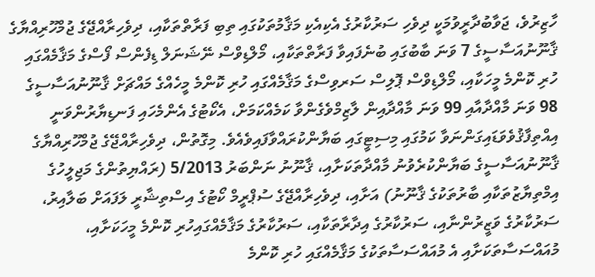ހާޒިރުވެ، ޖަވާބުދާރީވުމަކީ ދިވެހި ސަރުކާރުގެ އެކިއެކި މަޤާމުތަކުގައި ތިބި ފަރާތްތަކާއި، ދިވެހިރާއްޖޭގެ ޖުމްހޫރިއްޔާގެ ޤާނޫނުއަސާސީގެ 7 ވަނަ ބާބުގައި ބުނެފައިވާ ފަރާތްތަކާއި، މޯލްޑިވްސް ނޭޝަނަލް ޑިފެންސް ފޯސްގެ މަޤާމެއްގައި ހުރި ކޮންމެ މީހަކާއި، މޯލްޑިވްސް ޕޮލިސް ސަރވިސްގެ މަޤާމެއްގައި ހުރި ކޮންމެ މީހެއްގެ މައްޗަށް ޤާނޫނުއަސާސީގެ 98 ވަނަ މާއްދާއާއި 99 ވަނަ މާއްދާއިން ލާޒިމްވެގެންވާ ކަމެއްކަމަށް، އެކޯޓުގެ އެންމެހައި ފަނޑިޔާރުންވަނީ އިއްތިފާޤުވެވަޑައިގަންނަވާ ކަމުގައި މިސިޓީގައި ބަޔާންކުރައްވާފައިވެއެވެ. މިގޮތުން، ދިވެހިރާއްޖޭގެ ޖުމްހޫރިއްޔާގެ ޤާނޫނުއަސާސީގެ ބަޔާންކުރެވުނު މާއްދާތަކަށާއި، ޤާނޫނު ނަންބަރު 5/2013 (ރައްޔިތުންގެ މަޖިލީހުގެ އިމްތިޔާޒުތަކާއި ބާރުތަކުގެ ޤާނޫނު) އަށާއި، ދިވެހިރާއްޖޭގެ ސުޕްރީމް ކޯޓުގެ އިސްތިޝާރީ ލަފައަށް ބަލާއިރު، ސަރުކާރުގެ ވަޒީރުންނާއި، ސަރުކާރުގެ އިދާރާތަކާއި، ސަރުކާރުގެ މަޤާމެއްގައިހުރި ކޮންމެ މީހަކަށާއި، މުއައްސަސާތަކަށާއި އެ މުއައްސަސާތަކުގެ މަޤާމެއްގައި ހުރި ކޮންމެ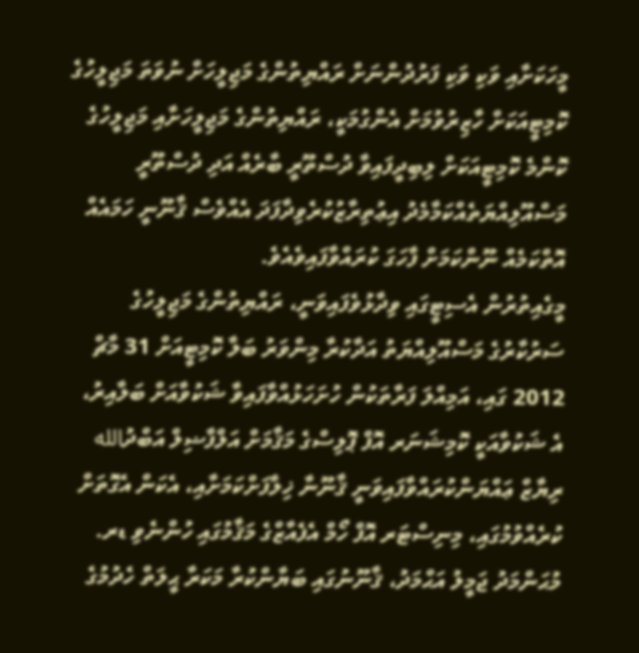މީހަކަށާއި ވަކި ވަކި ފަރުދުންނަށް ރައްޔިތުންގެ މަޖިލީހަށް ނުވަތަ މަޖިލީހުގެ ކޮމިޓީއަކަށް ހާޒިރުވުމަށް އެންގުމަކީ، ރައްޔިތުންގެ މަޖިލީހަށާއި މަޖިލީހުގެ ކޮންމެ ކޮމިޓީއަކަށް ލިބިދީފައިވާ ދުސްތޫރީ ބާރެއް އަދި ދުސްތޫރީ މަސްއޫލިއްޔަތެއްކަމާމެދު އިޢުތިރާޒުކުރެވިދާފަދަ އެއްވެސް ޤާނޫނީ ހަމައެއް އޮތްކަމެއް ނޫންކަމަށް ފާހަގަ ކުރައްވާފައިވެއެވެ.
މީގެއިތުރުން އެސިޓީގައި ވިދާޅުވެފައިވަނީ، ރައްޔިތުންގެ މަޖިލީހުގެ ސަރުކާރުގެ މަސްއޫލިއްޔަތު އަދާކުރާ މިންވަރު ބަލާ ކޮމިޓީއަށް 31 މާޗް 2012 ގައި، އަމިއްލަ ފަރާތަކުން ހުށަހަޅުއްވާފައިވާ ޝަކުވާއަށް ބަލާއިރު، އެ ޝަކުވާއަކީ ކޮމިޝަނަރ އޮފް ޕޮލިސްގެ މަޤާމަށް އަލްފާޟިލް އަބްދުالله ރިޔާޒް ޢައްޔަންކުރައްވާފައިވަނީ ޤާނޫނާ ޚިލާފަށްކަމަށާއި، އެކަން އެގޮތަށް ކުރެއްވުމުގައި، މިނިސްޓަރ އޮފް ހޯމް އެފެއާޒްގެ މަޤާމުގައި ހުންނެވި ޑރ. މުޙަންމަދު ޖަމީލު އަޙްމަދު، ޤާނޫނުގައި ބަޔާންކުރާ މަކަރާ ޙީލަތް ހެދުމުގެ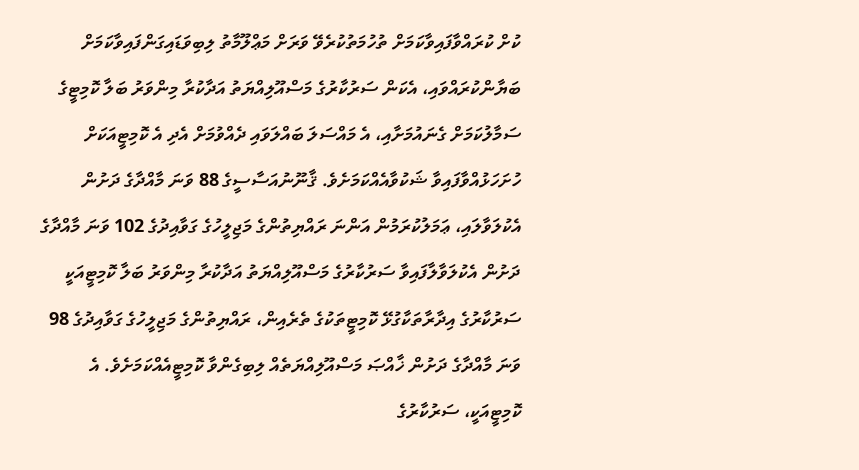ކުށް ކުރައްވާފައިވާކަމަށް ތުހުމަތުކުރެވޭ ވަރަށް މަޢްލޫމާތު ލިބިވަޑައިގަންފައިވާކަމަށް ބަޔާންކުރައްވައި، އެކަން ސަރުކާރުގެ މަސްއޫލިއްޔަތު އަދާކުރާ މިންވަރު ބަލާ ކޮމިޓީގެ ސަމާލުކަމަށް ގެނައުމަށާއި، އެ މައްސަލަ ބައްލަވައި ދެއްވުމަށް އެދި އެ ކޮމިޓީއަކަށް ހުށަހަޅުއްވާފައިވާ ޝަކުވާއެއްކަމަށެވެ. ޤާނޫނުއަސާސީގެ 88 ވަނަ މާއްދާގެ ދަށުން އެކުލަވާލައި، ޢަމަލުކުރަމުން އަންނަ ރައްޔިތުންގެ މަޖިލީހުގެ ގަވާއިދުގެ 102 ވަނަ މާއްދާގެ ދަށުން އެކުލަވާލާފައިވާ ސަރުކާރުގެ މަސްއޫލިއްޔަތު އަދާކުރާ މިންވަރު ބަލާ ކޮމިޓީއަކީ ސަރުކާރުގެ އިދާރާތަކާގުޅޭ ކޮމިޓީތަކުގެ ތެރެއިން، ރައްޔިތުންގެ މަޖިލީހުގެ ގަވާއިދުގެ 98 ވަނަ މާއްދާގެ ދަށުން ޚާއްޞަ މަސްއޫލިއްޔަތެއް ލިބިގެންވާ ކޮމިޓީއެއްކަމަށެވެ. އެ ކޮމިޓީއަކީ، ސަރުކާރުގެ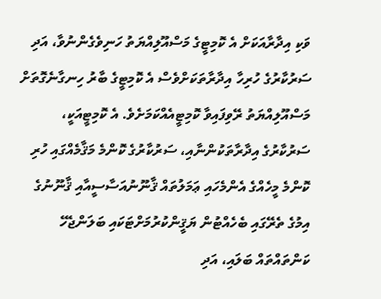ވަކި އިދާރާއަކަށް އެ ކޮމިޓީގެ މަސްއޫލިއްޔަތު ހަނިވެގެންނުވާ، އަދި ސަރުކާރުގެ ހުރިހާ އިދާރާތަކަށްވެސް އެ ކޮމިޓީގެ ބާރު ހިނގާނެގޮތަށް މަސްއޫލިއްޔަތު ރޭވިފައިވާ ކޮމިޓީއެއްކަމަށެވެ. އެ ކޮމިޓީއަކީ، ސަރުކާރުގެ އިދާރާތަކުންނާއި، ސަރުކާރުގެ ކޮންމެ މަޤާމެއްގައި ހުރި ކޮންމެ މީހެއްގެ އެންމެހައި ޢަމަލުތައް ޤާނޫނުއަސާސީއާއި ޤާނޫނުގެ އިމުގެ ތެރޭގައި ބެހެއްޓުން ޔަޤީންކުރުމަށްޓަކައި ބަލަންޖެހޭ ކަންތައްތައް ބަލައި، އަދި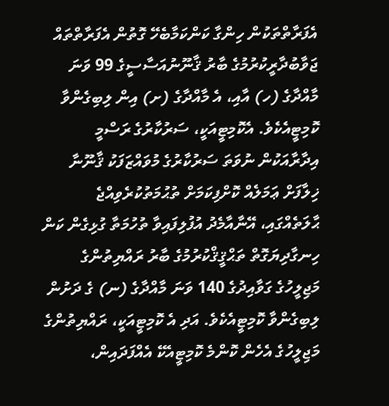އެފަރާތްތަކުން ހިންގާ ކަންކަމާބެހޭ ގޮތުން އެފަރާތްތައް ޖަވާބުދާރީކުރުމުގެ ބާރު ޤާނޫނުއަސާސީގެ 99 ވަނަ މާއްދާގެ (ހ) އާއި، އެ މާއްދާގެ (ށ) އިން ލިބިގެންވާ ކޮމިޓީއެކެވެ. އެކޮމިޓީއަކީ، ސަރުކާރުގެ ރަސްމީ އިދާރާއަކުން ނުވަތަ ސަރުކާރުގެ މުވައްޒަފަކު ޤާނޫނާ ޚިލާފަށް ޢަމަލެއް ކޮށްފިކަމަށް ތުޙުމަތުކުރެވިއްޖެ ޙާލަތެއްގައި، އޭނާއާމެދު އުފުލިފައިވާ ތުހުމަތާ ގުޅިގެން ކަން ހިނގާދިޔަގޮތް ތަޙްޤީޤްކުރުމުގެ ބާރު ރައްޔިތުންގެ މަޖިލީހުގެ ގަވާއިދުގެ 140 ވަނަ މާއްދާގެ (ނ) ގެ ދަށުން ލިބިގެންވާ ކޮމިޓީއެކެވެ. އަދި އެ ކޮމިޓީއަކީ، ރައްޔިތުންގެ މަޖިލީހުގެ އެހެން ކޮންމެ ކޮމިޓީއެކޭ އެއްފަދައިން،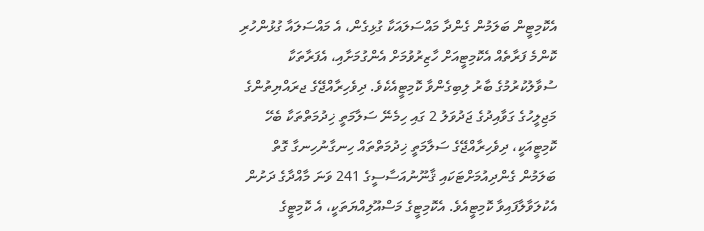އެކޮމިޓީން ބަލަމުން ގެންދާ މައްސަލައަކާ ގުޅިގެން، އެ މައްސަލައާ ގުޅުންހުރި ކޮންމެ ފަރާތެއް އެކޮމިޓީއަށް ހާޒިރުވުމަށް އެންގުމަށާއި، އެފަރާތަކާ ސުވާލުކުރުމުގެ ބާރު ލިބިގެންވާ ކޮމިޓީއެކެވެ. ދިވެހިރާއްޖޭގެ ޖރައްޔިތުންގެ މަޖިލީހުގެ ގަވާއިދުގެ ޖަދުވަލު 2 ގައި ހިމެނޭ ސަލާމަތީ ޚިދުމަތްތަކާ ބެހޭ ކޮމިޓީއަކީ، ދިވެހިރާއްޖޭގެ ސަލާމަތީ ޚިދުމަތްތައް ހިނގާނުހިނގާ ގޮތް ބަލަމުން ގެންދިއުމަށްޓަކައި ޤާނޫނުއަސާސީގެ 241 ވަނަ މާއްދާގެ ދަށުން އެކުލަވާލާފައިވާ ކޮމިޓީއެވެ. އެކޮމިޓީގެ މަސްއޫލިއްޔަތަކީ، އެ ކޮމިޓީގެ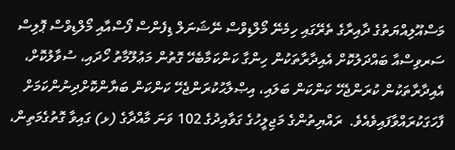މަސްއޫލިއްޔަތުގެ ދާއިރާގެ ތެރޭގައި ހިމެނޭ މޯލްޑިވްސް ނޭޝަނަލް ޑިފެންސް ފޯސްއާއި މޯލްޑިވްސް ޕޮލިސް ސަރވިސްއާ ބައްދަލުކޮށް އެއިދާރާތަކުން ހިންގާ ކަންކަމާބެހޭ ގޮތުން މަޢުލޫމާތު ހޯދައި، ސުވާލުކޮށް، އެއިދާރާތަކުން ކުރަންޖެހޭ ކަންކަން ބަލައި، އިޞްލާޙުކުރަންޖެހޭ ކަންކަން ބަޔާންކޮށްދިނުންކަމަށް ފާހަގަކުރައްވާފައިވެއެވެ.  ރައްޔިތުންގެ މަޖިލީހުގެ ގަވާއިދުގެ 102 ވަނަ މާއްދާގެ (ޅ) ގައިވާ ގޮތުގެމަތިން،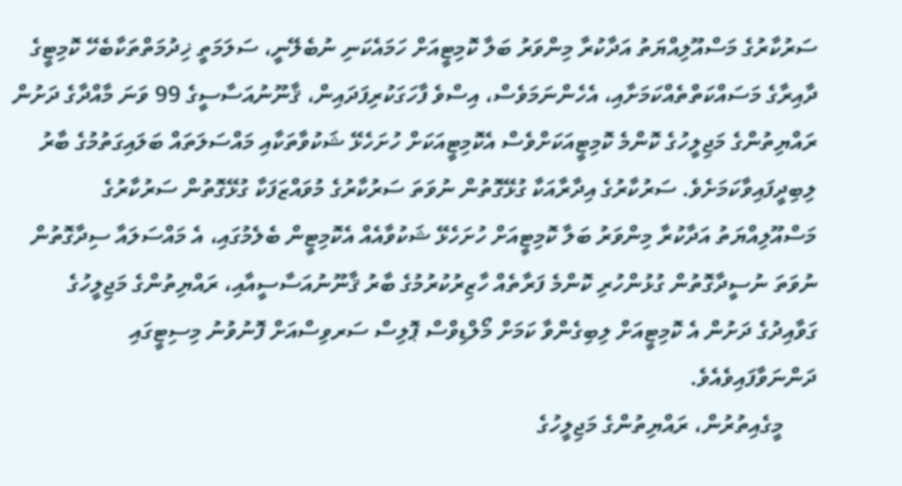ސަރުކާރުގެ މަސްއޫލިއްޔަތު އަދާކުރާ މިންވަރު ބަލާ ކޮމިޓީއަށް ހަމައެކަނި ނުބެލޭނީ، ސަލަމަތީ ޚިދުމަތްތަކާބެހޭ ކޮމިޓީގެ ދާއިރާގެ މަސައްކަތްތެއްކަމަށާއި، އެހެންނަމަވެސް، އިސްވެ ފާހަގަކުރިފަދައިން، ޤާނޫނުއަސާސީގެ 99 ވަނަ މާއްދާގެ ދަށުން ރައްޔިތުންގެ މަޖިލީހުގެ ކޮންމެ ކޮމިޓީއަކަށްވެސް އެކޮމިޓީއަކަށް ހުށަހެޅޭ ޝަކުވާތަކާއި މައްސަލަތައް ބަލައިގަތުމުގެ ބާރު ލިބިދީފައިވާކަމަށެވެ. ސަރުކާރުގެ އިދާރާއަކާ ގުޅޭގޮތުން ނުވަތަ ސަރުކާރުގެ މުވައްޒަފަކާ ގުޅޭގޮތުން ސަރުކާރުގެ މަސްއޫލިއްޔަތު އަދާކުރާ މިންވަރު ބަލާ ކޮމިޓީއަށް ހުށަހެޅޭ ޝަކުވާއެއް އެކޮމިޓީން ބެލެމުގައި، އެ މައްސަލައާ ސިދާގޮތުން ނުވަތަ ނުސީދާގޮތުން ގުޅުންހުރި ކޮންމެ ފަރާތެއް ހާޒިރުކުރުމުގެ ބާރު ޤާނޫނުއަސާސީއާއި، ރައްޔިތުންގެ މަޖިލީހުގެ ގަވާއިދުގެ ދަށުން އެ ކޮމިޓީއަށް ލިބިގެންވާ ކަމަށް މޯލްޑިވްސް ޕޮލިސް ސަރވިސްއަށް ފޮނުވުނު މިސިޓީގައި ދަންނަވާފައިވެއެވެ.
      މީގެއިތުރުން، ރައްޔިތުންގެ މަޖިލީހުގެ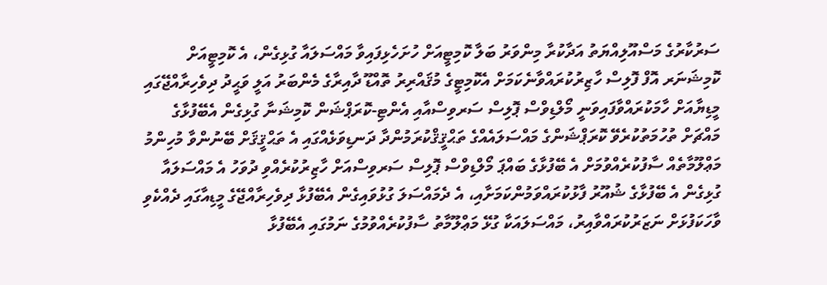ސަރުކާރުގެ މަސްއޫލިއްޔަތު އަދާކުރާ މިންވަރު ބަލާ ކޮމިޓީއަށް ހުށަހެޅިފައިވާ މައްސަލައާ ގުޅިގެން، އެ ކޮމިޓީއަށް ކޮމިޝަނަރ އޮފް ފޮލިސް ހާޒިރުކުރައްވާނެކަމަށް އެކޮމިޓީގެ މުޤައްރިރު ތޮއްޑޫ ދާއިރާގެ މެންބަރު އަލީ ވަޙީދު ދިވެހިރާއްޖޭގައި މީޑިޔާއަށް ހާމަކުރައްވާފައިވަނީ މޯލްޑިވްސް ޕޮލިސް ސަރވިސްއާއި އެންޓި-ކޮރަޕްޝަން ކޮމިޝަނާ ގުޅިގެން އެބޭފުޅާގެ މައްޗަށް ތުހުމަތުކުރެވޭ ކޮރަޕްޝަންގެ މައްސަލައެއްގެ ތަޙްޤީޤްކުރަމުންދާ ދަނޑިވަޅެއްގައި އެ ތަޙްޤީޤަށް ބޭނުންވާ މުހިންމު މަޢްލޫމާތެއް ސާފުކުރެއްވުމަށް އެ ބޭފުޅާގެ ބައްޕަ މޯލްޑިވްސް ޕޮލިސް ސަރވިސްއަށް ހާޒިރުކުރެއްވި ދުވަހު އެ މައްސަލައާ ގުޅިގެން އެ ބޭފުޅާގެ ޝުއޫރު ފާޅުކުރައްވަމުންކަމަށާއި، އެ ދެމައްސަލަ ގުޅުވައިގެން އެބޭފުޅާ ދިވެހިރާއްޖޭގެ މީޑިއާގައި ދެއްކެވި ވާހަކަފުޅަށް ނަޒަރުކުރައްވާއިރު، މައްސަލައަކާ ގުޅޭ މަޢްލޫމާތު ސާފުކުރެއްވުމުގެ ނަމުގައި އެބޭފުޅާ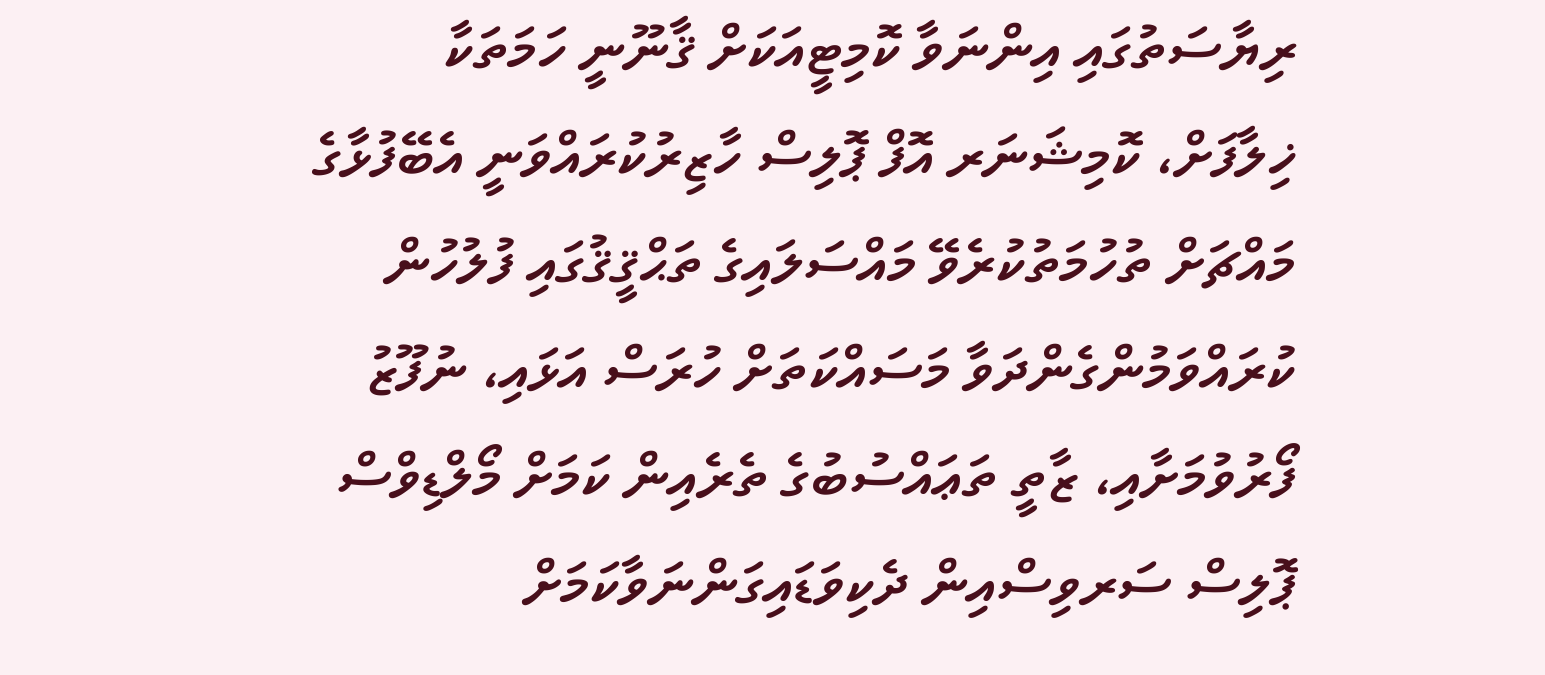ރިޔާސަތުގައި އިންނަވާ ކޮމިޓީއަކަށް ޤާނޫނީ ހަމަތަކާ ޚިލާފަށް، ކޮމިޝަނަރ އޮފް ޕޮލިސް ހާޒިރުކުރައްވަނީ އެބޭފުޅާގެ މައްޗަށް ތުހުމަތުކުރެވޭ މައްސަލައިގެ ތަޙްޤީޤުގައި ފުލުހުން ކުރައްވަމުންގެންދަވާ މަސައްކަތަށް ހުރަސް އަޅައި، ނުފޫޒު ފޯރުވުމަށާއި، ޒާތީ ތަޢައްސުބުގެ ތެރެއިން ކަމަށް މޯލްޑިވްސް ޕޮލިސް ސަރވިސްއިން ދެކިވަޑައިގަންނަވާކަމަށް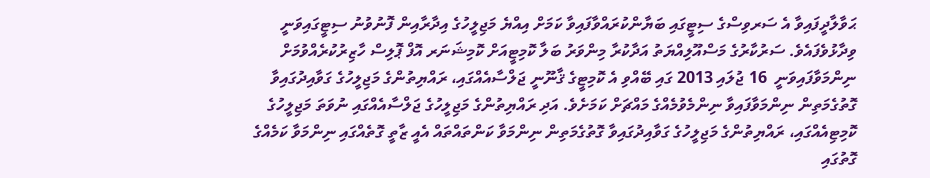ޙަވާލާދީފައިވާ އެ ސަރވިސްގެ ސިޓީގައި ބަޔާންކުރައްވާފައިވާ ކަމަށް އިއްޔެ މަޖިލީހުގެ އިދާރާއިން ފޮނުވުނު ސިޓީގައިވަނީ ވިދާޅުވެފައެވެ. ސަރުކާރުގެ މަސްއޫލިއްޔަތު އަދާކުރާ މިންވަރު ބަލާ ކޮމިޓީއަށް ކޮމިޝަނަރ އޮފް ޕޮލިސް ހާޒިރުކުރެއްވުމަށް ނިންމަވާފައިވަނީ  16 ޖުލައި 2013 ގައި ބޭއްވި އެ ކޮމިޓީގެ ޤާނޫނީ ޖަލްސާއެއްގައި، ރައްޔިތުންގެ މަޖިލީހުގެ ގަވާއިދުގައިވާ ގޮތުގެމަތިން ނިންމަވާފައިވާ ނިންމެވުމެއްގެ މައްޗަށް ކަމަށެވެ. އަދި ރައްޔިތުންގެ މަޖިލީހުގެ ޖަލްސާއެއްގައި ނުވަތަ މަޖިލީހުގެ ކޮމިޓިއެއްގައި، ރައްޔިތުންގެ މަޖިލީހުގެ ގަވާއިދުގައިވާ ގޮތުގެމަތިން ނިންމަވާ ކަންތައްތައް އެއީ ޒާތީ ގޮތެއްގައި ނިންމަވާ ކަމެއްގެ ގޮތުގައި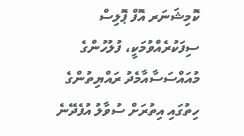ކޮމިޝަނަރ އޮފް ޕޮލިސް ސިފަކުރެއްވުމަކީ، ފުލުހުންގެ މުއައްސަސާއާމެދު ރައްޔިތުންގެ ހިތުގައި އިތުރަށް ސުވާލު އުފެދޭނެ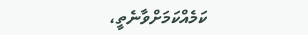ކަމެއްކަމަށްވާނެތީ،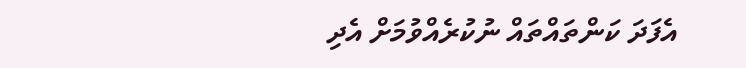އެފަދަ ކަންތައްތައް ނުކުރެއްވުމަށް އެދި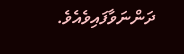ދަންނަވާފައިވެއެވެ.